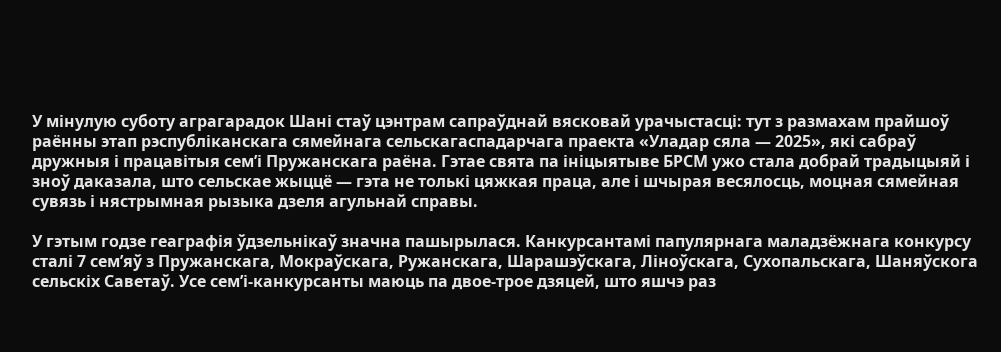У мінулую суботу аграгарадок Шані стаў цэнтрам сапраўднай вясковай урачыстасці: тут з размахам прайшоў раённы этап рэспубліканскага сямейнага сельскагаспадарчага праекта «Уладар сяла — 2025», які сабраў дружныя і працавітыя сем’і Пружанскага раёна. Гэтае свята па ініцыятыве БРСМ ужо стала добрай традыцыяй і зноў даказала, што сельскае жыццё — гэта не толькі цяжкая праца, але і шчырая весялосць, моцная сямейная сувязь і нястрымная рызыка дзеля агульнай справы.

У гэтым годзе геаграфія ўдзельнікаў значна пашырылася. Канкурсантамі папулярнага маладзёжнага конкурсу сталі 7 сем’яў з Пружанскага, Мокраўскага, Ружанскага, Шарашэўскага, Ліноўскага, Сухопальскага, Шаняўскога сельскіх Саветаў. Усе сем’і-канкурсанты маюць па двое-трое дзяцей, што яшчэ раз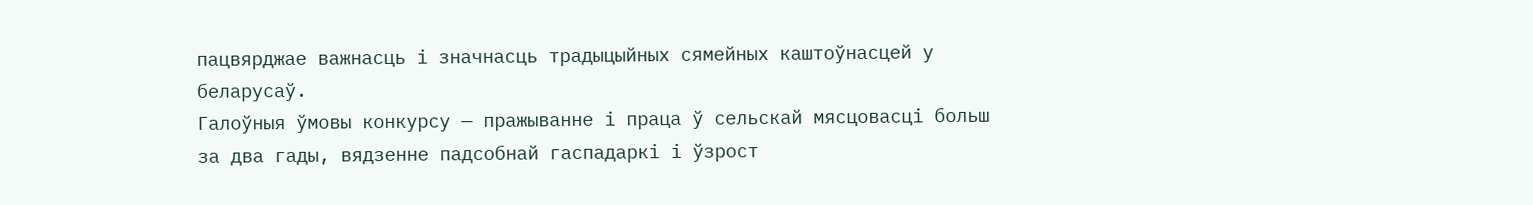пацвярджае важнасць і значнасць традыцыйных сямейных каштоўнасцей у беларусаў.
Галоўныя ўмовы конкурсу — пражыванне і праца ў сельскай мясцовасці больш за два гады, вядзенне падсобнай гаспадаркі і ўзрост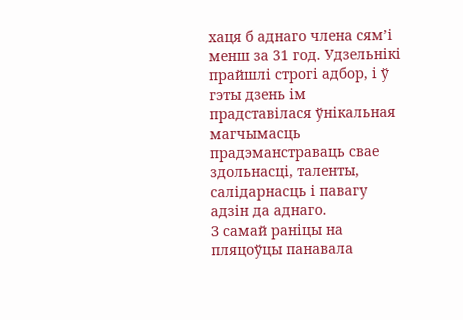хаця б аднаго члена сям’і менш за 31 год. Удзельнікі прайшлі строгі адбор, і ў гэты дзень ім прадставілася ўнікальная магчымасць прадэманстраваць свае здольнасці, таленты, салідарнасць і павагу адзін да аднаго.
З самай раніцы на пляцоўцы панавала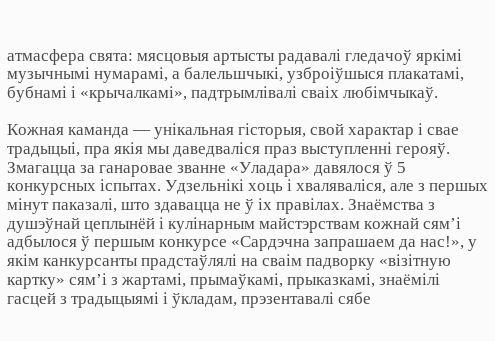атмасфера свята: мясцовыя артысты радавалі гледачоў яркімі музычнымі нумарамі, а балельшчыкі, узброіўшыся плакатамі, бубнамі і «крычалкамі», падтрымлівалі сваіх любімчыкаў.

Кожная каманда — унікальная гісторыя, свой характар і свае традыцыі, пра якія мы даведваліся праз выступленні герояў. Змагацца за ганаровае званне «Уладара» давялося ў 5 конкурсных іспытах. Удзельнікі хоць і хваляваліся, але з першых мінут паказалі, што здавацца не ў іх правілах. Знаёмства з душэўнай цеплынёй і кулінарным майстэрствам кожнай сям’і адбылося ў першым конкурсе «Сардэчна запрашаем да нас!», у якім канкурсанты прадстаўлялі на сваім падворку «візітную картку» сям’і з жартамі, прымаўкамі, прыказкамі, знаёмілі гасцей з традыцыямі і ўкладам, прэзентавалі сябе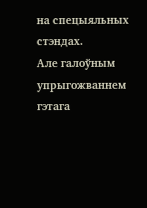на спецыяльных стэндах.
Але галоўным упрыгожваннем гэтага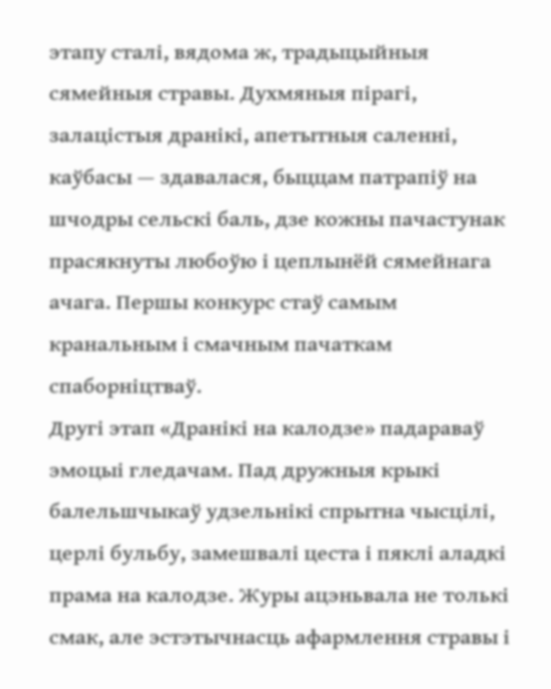этапу сталі, вядома ж, традыцыйныя сямейныя стравы. Духмяныя пірагі, залацістыя дранікі, апетытныя саленні, каўбасы — здавалася, быццам патрапіў на шчодры сельскі баль, дзе кожны пачастунак прасякнуты любоўю і цеплынёй сямейнага ачага. Першы конкурс стаў самым кранальным і смачным пачаткам спаборніцтваў.
Другі этап «Дранікі на калодзе» падараваў эмоцыі гледачам. Пад дружныя крыкі балельшчыкаў удзельнікі спрытна чысцілі, церлі бульбу, замешвалі цеста і пяклі аладкі прама на калодзе. Журы ацэньвала не толькі смак, але эстэтычнасць афармлення стравы і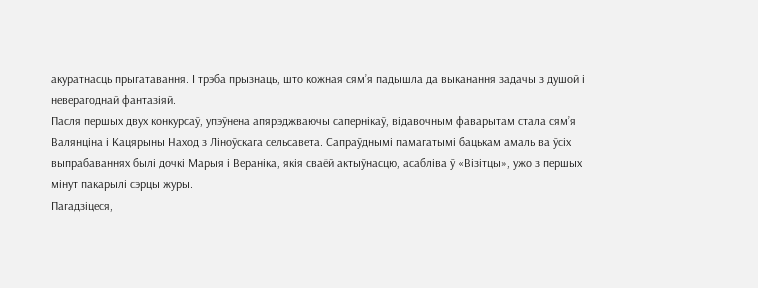акуратнасць прыгатавання. І трэба прызнаць, што кожная сям’я падышла да выканання задачы з душой і неверагоднай фантазіяй.
Пасля першых двух конкурсаў, упэўнена апярэджваючы сапернікаў, відавочным фаварытам стала сям’я Валянціна і Кацярыны Наход з Ліноўскага сельсавета. Сапраўднымі памагатымі бацькам амаль ва ўсіх выпрабаваннях былі дочкі Марыя і Вераніка, якія сваёй актыўнасцю, асабліва ў «Візітцы», ужо з першых мінут пакарылі сэрцы журы.
Пагадзіцеся,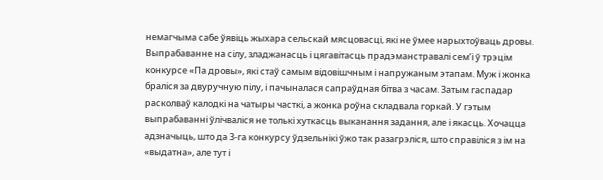немагчыма сабе ўявіць жыхара сельскай мясцовасці, які не ўмее нарыхтоўваць дровы. Выпрабаванне на сілу, зладжанасць і цягавітасць прадэманстравалі сем’і ў трэцім конкурсе «Па дровы», які стаў самым відовішчным і напружаным этапам. Муж і жонка браліся за двуручную пілу, і пачыналася сапраўдная бітва з часам. Затым гаспадар расколваў калодкі на чатыры часткі, а жонка роўна складвала горкай. У гэтым выпрабаванні ўлічваліся не толькі хуткасць выканання задання, але і якасць. Хочацца адзначыць, што да 3-га конкурсу ўдзельнікі ўжо так разагрэліся, што справіліся з ім на «выдатна», але тут і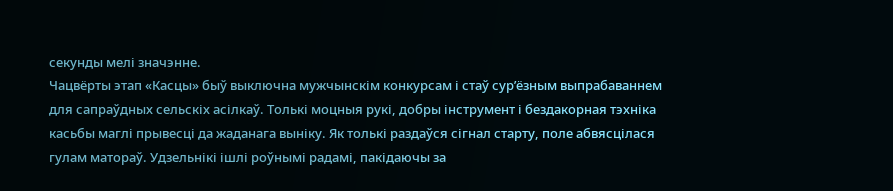секунды мелі значэнне.
Чацвёрты этап «Касцы» быў выключна мужчынскім конкурсам і стаў сур’ёзным выпрабаваннем для сапраўдных сельскіх асілкаў. Толькі моцныя рукі, добры інструмент і бездакорная тэхніка касьбы маглі прывесці да жаданага выніку. Як толькі раздаўся сігнал старту, поле абвясцілася гулам матораў. Удзельнікі ішлі роўнымі радамі, пакідаючы за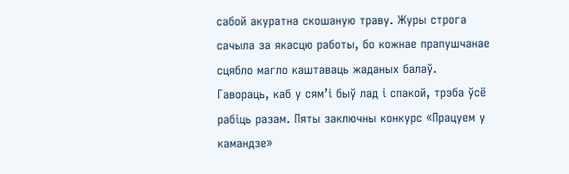сабой акуратна скошаную траву. Журы строга сачыла за якасцю работы, бо кожнае прапушчанае сцябло магло каштаваць жаданых балаў.
Гавораць, каб у сям’і быў лад і спакой, трэба ўсё рабіць разам. Пяты заключны конкурс «Працуем у камандзе»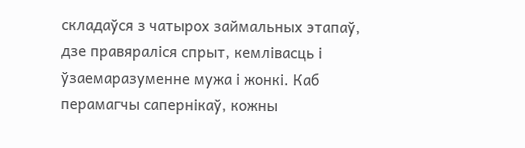складаўся з чатырох займальных этапаў, дзе правяраліся спрыт, кемлівасць і ўзаемаразуменне мужа і жонкі. Каб перамагчы сапернікаў, кожны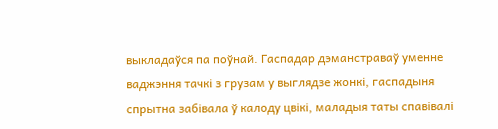выкладаўся па поўнай. Гаспадар дэманстраваў уменне ваджэння тачкі з грузам у выглядзе жонкі, гаспадыня спрытна забівала ў калоду цвікі, маладыя таты спавівалі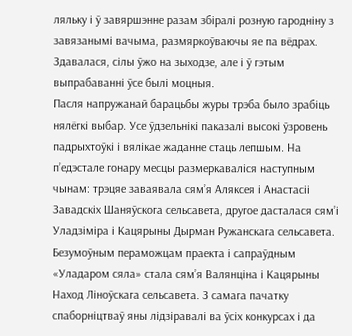ляльку і ў завяршэнне разам збіралі розную гародніну з завязанымі вачыма, размяркоўваючы яе па вёдрах. Здавалася, сілы ўжо на зыходзе, але і ў гэтым выпрабаванні ўсе былі моцныя.
Пасля напружанай барацьбы журы трэба было зрабіць нялёгкі выбар. Усе ўдзельнікі паказалі высокі ўзровень падрыхтоўкі і вялікае жаданне стаць лепшым. На п’едэстале гонару месцы размеркаваліся наступным чынам: трэцяе заваявала сям’я Аляксея і Анастасіі Завадскіх Шаняўскога сельсавета, другое дасталася сям’і Уладзіміра і Кацярыны Дырман Ружанскага сельсавета. Безумоўным пераможцам праекта і сапраўдным «Уладаром сяла» стала сям’я Валянціна і Кацярыны Наход Ліноўскага сельсавета. З самага пачатку спаборніцтваў яны лідзіравалі ва ўсіх конкурсах і да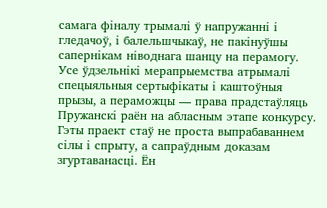самага фіналу трымалі ў напружанні і гледачоў, і балельшчыкаў, не пакінуўшы сапернікам ніводнага шанцу на перамогу.
Усе ўдзельнікі мерапрыемства атрымалі спецыяльныя сертыфікаты і каштоўныя прызы, а пераможцы — права прадстаўляць Пружанскі раён на абласным этапе конкурсу.
Гэты праект стаў не проста выпрабаваннем сілы і спрыту, а сапраўдным доказам згуртаванасці. Ён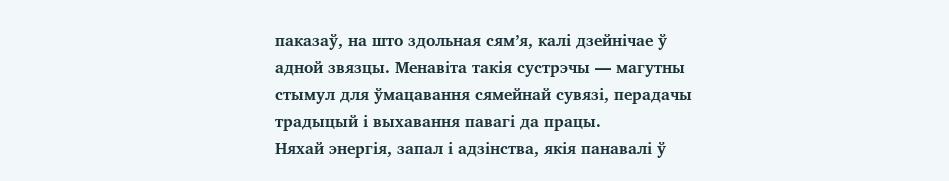паказаў, на што здольная сям’я, калі дзейнічае ў адной звязцы. Менавіта такія сустрэчы — магутны стымул для ўмацавання сямейнай сувязі, перадачы традыцый і выхавання павагі да працы.
Няхай энергія, запал і адзінства, якія панавалі ў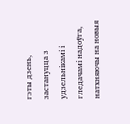гэты дзень, застануцца з удзельнікамі і гледачамі надоўга, натхняючы на новыя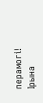перамогі!
Ірына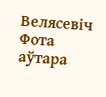Велясевіч
Фота аўтара